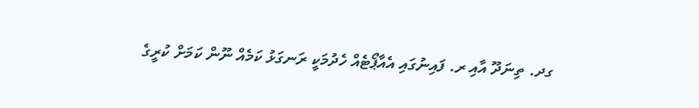ގދ. ތިނަދޫ އާއި ރ. ފައިނުގައި އެއާޕޯޓެއް ހެދުމަކީ ރަނގަޅު ކަމެއް ނޫން ކަމަށް ކުރީގެ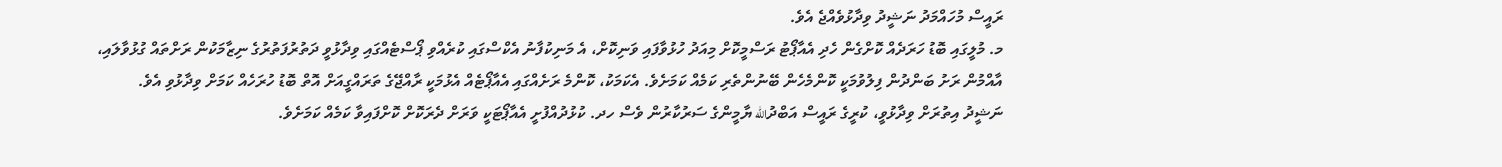ރައީސް މުހައްމަދު ނަޝީދު ވިދާޅުވެއްޖެ އެވެ.
މ. މުލީގައި ބޮޑު ހަރަދެއް ކޮށްގެން ހެދި އެއާޕޯޓު ރަސްމީކޮށް މިއަދު ހުޅުވާފައި ވަނިކޮށް، އެ މަނިކުފާނު އެކްސްގައި ކުރެއްވި ޕޯސްޓެއްގައި ވިދާޅުވީ ދަތުރުފަތުރުގެ ނިޒާމަކުން ރަށްތައް ގުޅުވާލައި، އާއްމުން ރަށު ބަންދުން ފިލުވުމަކީ ކޮންމެހެން ބޭނުންތެރި ކަމެއް ކަމަށެވެ. އެކަމަކު، ކޮންމެ ރަށެއްގައި އެއާޕޯޓެއް އެޅުމަކީ ރާއްޖޭގެ ތަރައްގީއަށް އޮތް ބޮޑު ހުރަހެއް ކަމަށް ވިދާޅުވި އެވެ.
ނަޝީދު އިތުރަށް ވިދާޅުވީ، ކުރީގެ ރައީސް އަބްދުالله ޔާމީންގެ ސަރުކާރުން ވެސް ހދ. ކުޅުދުއްފުށީ އެއާޕޯޓަކީ ވަރަށް ދެރަކޮށް ކޮށްފައިވާ ކަމެއް ކަމަށެވެ.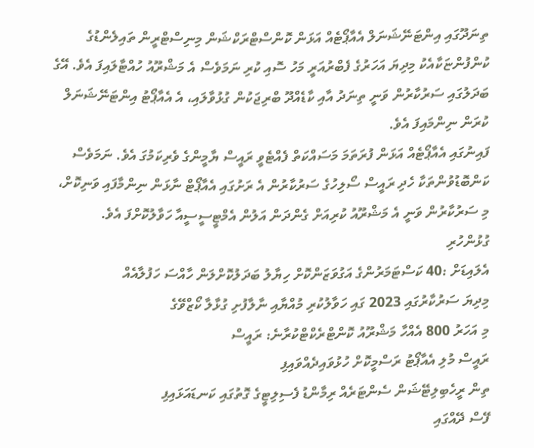ތިނަދޫގައި އިންޓަނޭޝަނަލް އެއާޕޯޓެއް އަޅަން ކޮންސްޓްރަކްޝަން މިނިސްޓްރީން ތައިލެންޑުގެ ކުންފުންޏަކާއެކު މިދިޔަ އަހަރުގެ ފެބްރުއަރީ މަހު ސޮއި ކުރި ނަމަވެސް އެ މަޝްރޫއު ހުއްޓާލައިފަ އެވެ. އޭގެ ބަދަލުގައި ސަރުކާރުން ވަނީ ތިނަދު އާއި ކާޑެއްދޫ ބްރިޖަކުން ގުޅުވާލައި، އެ އެއާޕޯޓު އިންޓަނޭޝަނަލް ކުރަން ނިންމައިފަ އެވެ.
ފައިނުގައި އެއާޕޯޓެއް އަޅަން ފުރަތަމަ މަސައްކަތް ފެއްޓެވީ ރައީސް ޔާމީންގެ ވެރިކަމުގަ އެވެ. ނަމަވެސް ކަންބޮޑުވުންތަކާ ހެދި ރައީސް ސޯލިހުގެ ސަރުކާރުން އެ ރަށުގައި އެއާޕޯޓް ނާޅަން ނިންމާފައި ވަނިކޮށް، މި ސަރުކާރުން ވަނީ އެ މަޝްރޫއު ކުރިއަށް ގެންދަން އަލުން އެމްޓީސީސީއާ ހަވާލުކޮށްފަ އެވެ.
ގުޅުންހުރި
އެލައިޑަށް :40 ކަސްޓަމަރުންގެ އަގުވަޒަންކޮށް ހިޔާލު ބަދަލުކޮށްލަން ހާއްސަ ހަފުލާއެއް
މިދިޔަ ސަރުކާރުގައި 2023 ގައި ހަވާލުކުރި މުއްޔާއި ނާލާފުށި ގުޅާލާ ކޯޒްވޭގެ
މި އަހަރު 800 އެއްހާ މަޝްރޫއު ކޮންޓްރެކްޓްކުރާނެ: ރައީސް
ރައީސް މުލި އެއާޕޯޓު ރަސްމީކޮށް ހުޅުވައިދެއްވައިފި
ތިން ރީހެބިލިޓޭޝަން ސެންޓަރެއް ރިމާންޑު ފެސިލިޓީގެ ގޮތުގައި ކަނޑައަޅައިފި
ފޭސް ދޭއްގައި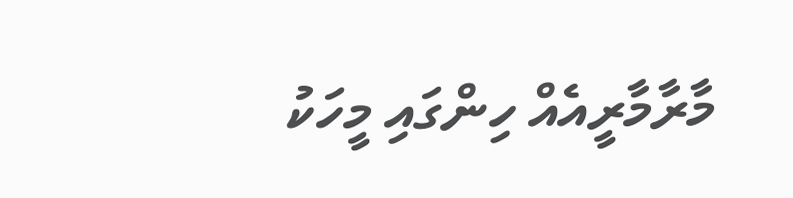މާރާމާރީއެއް ހިންގައި މީހަކު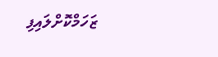ޒަހަމްކޮށްލައިފި